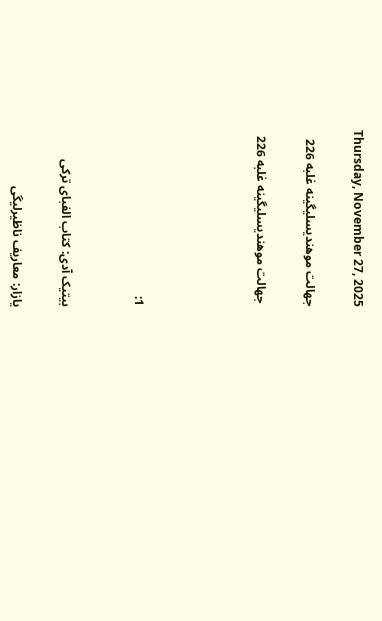Thursday, November 27, 2025

جهالت موهندیسلیگینه غلبه 226

 جهالت موهندیسلیگینه غلبه 226




1:


بیتیک آدی: کتاب الفبای ترکی

یازار: معاریف ناظیرلیگی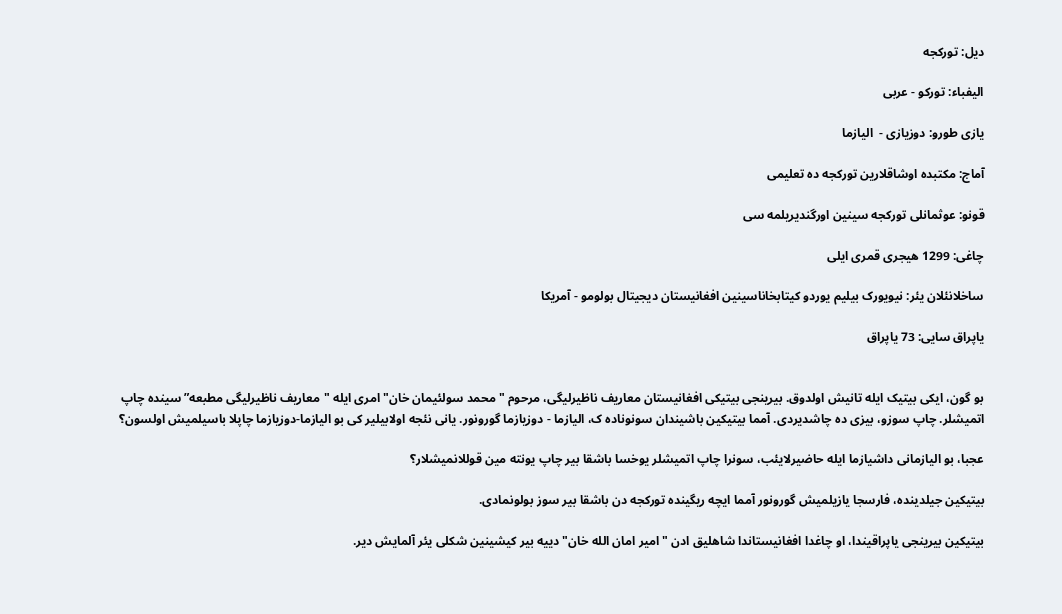دیل: تورکجه

الیفباء: تورکو - عربی

یازی طورو: دوزیازی -  الیازما

آماج: مکتبده اوشاقلارین تورکجه ده تعلیمی

قونو: عوثمانلی تورکجه سینین اورگندیریلمه سی

چاغی: 1299 هیجری قمری ایلی

ساخلانئلان یئر: نیویورک بیلیم یوردو کیتابخاناسینین افغانیستان دیجیتال بولومو - آمریکا

یاپراق سایی: 73 یاپراق


بو گون، ایکی بیتیک ایله تانیش اولدوق. بیرینجی بیتیکی افغانیستان معاریف ناظیرلیگی، مرحوم "محمد سولئیمان خان" امری ایله "معاریف ناظیرلیگی مطبعه”سینده چاپ اتمیشلر. چاپ سوزو، بیزی ده چاشدیردی. آمما بیتیکین باشیندان سونوناده ک، الیازما - دوزیازما گورونور. یانی نئجه اولابیلیر کی بو الیازما-دوزیازما چاپلا باسیلمیش اولسون؟

عجبا، بو الیازمانی داشیازما ایله حاضیرلایئب، سونرا چاپ اتمیشلر یوخسا باشقا بیر چاپ یونته مین قوللانمیشلار؟

بیتیکین جیلدینده، فارسجا یازیلمیش گورونور آمما ایچه ریگینده تورکجه دن باشقا بیر سوز بولونمادی.

بیتیکین بیرینجی یاپراقیندا، او چاغدا افغانیستاندا شاهلیق ادن "امیر امان الله خان" دییه بیر کیشینین شکلی یئر آلمایش دیر.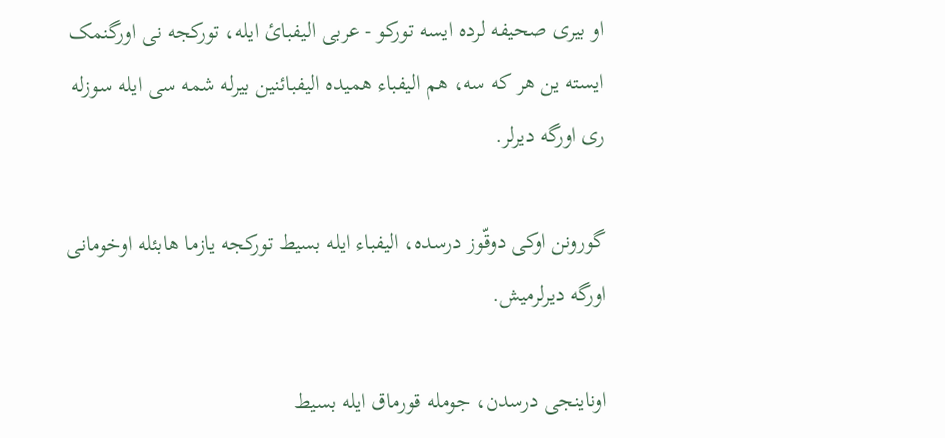او بیری صحیفه لرده ایسه تورکو - عربی الیفبائ ایله، تورکجه نی اورگنمک ایسته ین هر که سه، هم الیفباء همیده الیفبائنین بیرله شمه سی ایله سوزله ری اورگه دیرلر.

گورونن اوکی دوقّوز درسده، الیفباء ایله بسیط تورکجه یازما هابئله اوخومانی اورگه دیرلرمیش.

اوناینجی درسدن، جومله قورماق ایله بسیط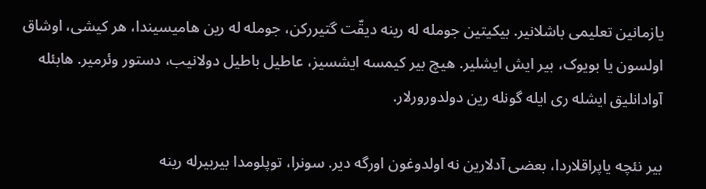یازمانین تعلیمی باشلانیر. بیکیتین جومله له رینه دیقّت گتیررکن، جومله له رین هامیسیندا، هر کیشی، اوشاق اولسون یا بویوک، بیر ایش ایشلیر. هیچ بیر کیمسه ایشسیز، عاطیل باطیل دولانیب، دستور وئرمیر. هابئله آوادانلیق ایشله ری ایله گونله رین دولدورورلار.

بیر نئچه یاپراقلاردا، بعضی آدلارین نه اولدوغون اورگه دیر. سونرا، توپلومدا بیربیرله رینه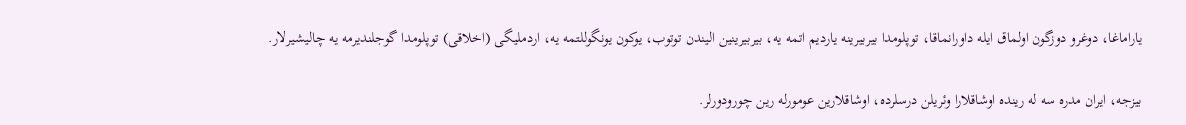یاراماغا، دوغرو دوزگون اولماق ایله داورانماقا، توپلومدا بیربیرینه یاردیم اتمه یه، بیربیرینین الیندن توتوب، یوکون یونگوللتمه یه، اردملیگی (اخلاقی) توپلومدا گوجلندیرمه یه چالیشیرلار.

بیزجه، ایران مدره سه له رینده اوشاقلارا وئریلن درسلرده، اوشاقلارین عومورله رین چورودورلر.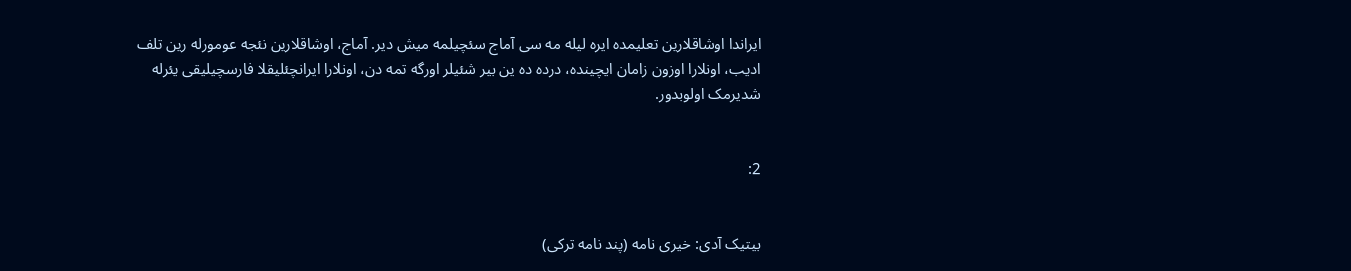ایراندا اوشاقلارین تعلیمده ایره لیله مه سی آماج سئچیلمه میش دیر. آماج، اوشاقلارین نئجه عومورله رین تلف ادیب، اونلارا اوزون زامان ایچینده، درده ده ین بیر شئیلر اورگه تمه دن، اونلارا ایرانچئلیقلا فارسچیلیقی یئرله شدیرمک اولوبدور.


2:


بیتیک آدی: خیری نامه (پند نامه ترکی)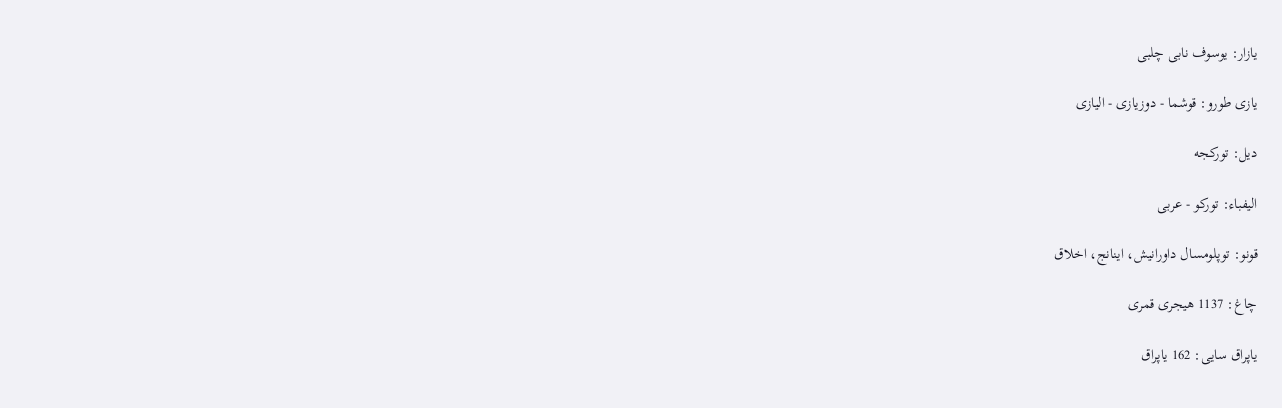یازار: یوسوف نابی چلبی

یازی طورو: قوشما - دوزیازی - الیازی

دیل: تورکجه

الیفباء: تورکو - عربی

قونو: توپلومسال داورانیش، اینانج، اخلاق

چاغ: 1137 هیجری قمری

یاپراق سایی: 162 یاپراق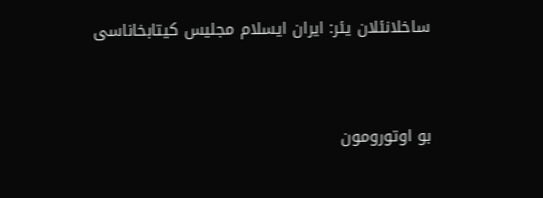ساخلانئلان یئر: ایران ایسلام مجلیس کیتابخاناسی



بو اوتورومون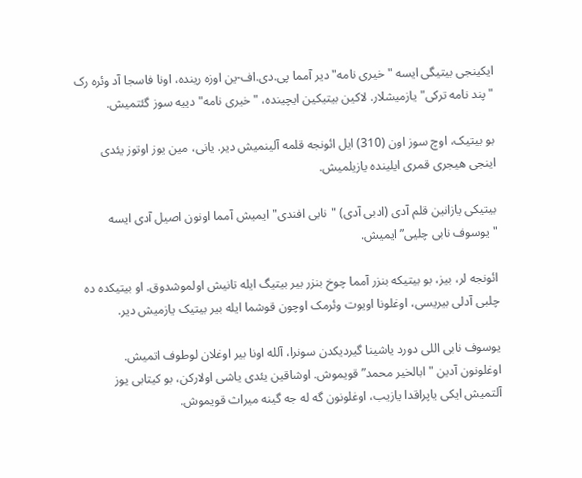ایکینجی بیتیگی ایسه "خیری نامه" دیر آمما پی.دی.اف-ین اوزه رینده، اونا فاسجا آد وئره رک "پند نامه ترکی" یازمیشلار. لاکین بیتیکین ایچینده، "خیری نامه" دییه سوز گئتمیش.

بو بیتیک، اوچ سوز اون (310) ایل ائونجه قلمه آلینمیش دیر. یانی، مین یوز اوتوز یئدی اینجی هیجری قمری ایلینده یازیلمیش.

بیتیکی یازانین قلم آدی (ادبی آدی) "نابی افندی" ایمیش آمما اونون اصیل آدی ایسه "یوسوف نابی چلیی” ایمیش.

ائونجه لر، بیز، بو بیتیکه بنزر آمما چوخ بنزر بیر بیتیگ ایله تانیش اولموشدوق. او بیتیکده ده چلبی آدلی بیریسی، اوغلونا اویوت وئرمک اوچون قوشما ایله بیر بیتیک یازمیش دیر.

یوسوف نابی اللی دورد یاشینا گیردیکدن سونرا، آلله اونا بیر اوغلان لوطوف اتمیش. اوغلونون آدین "ابالخیر محمد” قویموش. اوشاقین یئدی یاشی اولارکن، بو کیتابی یوز آلتمیش ایکی یاپراقدا یازیب، اوغلونون گه له جه گینه میراث قویموش.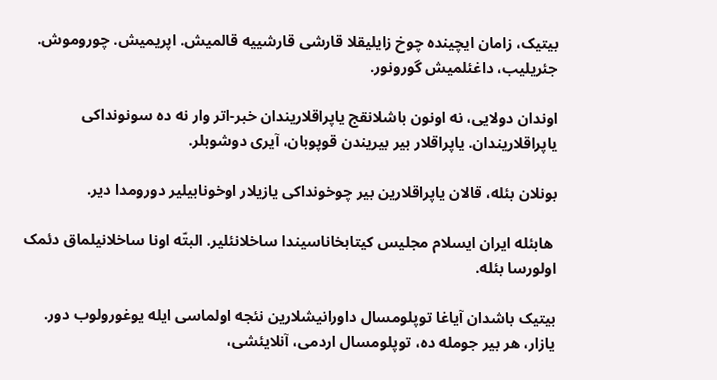بیتیک، زامان ایچینده چوخ زایلیقلا قارشی قارشییه قالمیش. اپریمیش. چوروموش. جئریلیب، داغئلمیش گورونور.

اوندان دولایی، نه اونون باشلانقج یاپراقلاریندان خبر-اتر وار نه ده سونونداکی یاپراقلاریندان. یاپراقلار بیر بیریندن قوپوبان، آیری دوشوبلر.

بونلان بئله، قالان یاپراقلارین بیر چوخونداکی یازیلار اوخونابیلیر دورومدا دیر.

 هابئله ایران ایسلام مجلیس کیتابخاناسیندا ساخلانئلیر. البتّه اونا ساخلانیلماق دئمک اولورسا بئله.

بیتیک باشدان آیاغا توپلومسال داورانیشلارین نئجه اولماسی ایله یوغورولوب دور. یازار، هر بیر جومله ده، توپلومسال اردمی، آنلایئشی،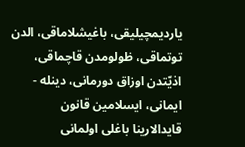یاردیمچیلیقی، باغیشلاماقی، الدن توتماقی، ظولومدن قاچماقی، اذیّتدن اوزاق دورمانی، دینله - ایمانی، ایسلامین قانون قایدالارینا باغلی اولمانی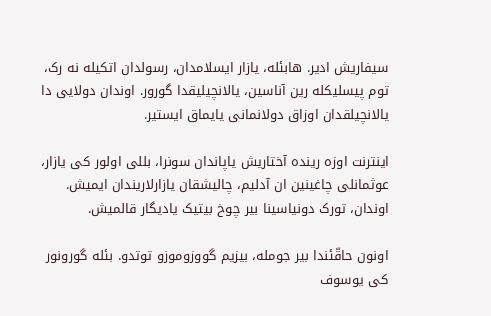سیفاریش ادیر. هابئله، یازار ایسلامدان، رسولدان اتکیله نه رک، توم پیسلیکله رین آناسین، یالانچیلیقدا گورور. اوندان دولایی دا یالانچیلقدان اوزاق دولانمانی یایماق ایستیر.

اینترنت اوزه رینده آختاریش یاپاندان سونرا، بللی اولور کی یازار، عوثمانلی چاغینین ان آدلیم، چالیشقان یازارلاریندان ایمیش. اوندان، تورک دونیاسینا بیر چوخ بیتیک یادیگار قالمیش.

اونون حاقّئندا بیر جومله، بیزیم گووزوموزو توتدو. بئله گورونور کی یوسوف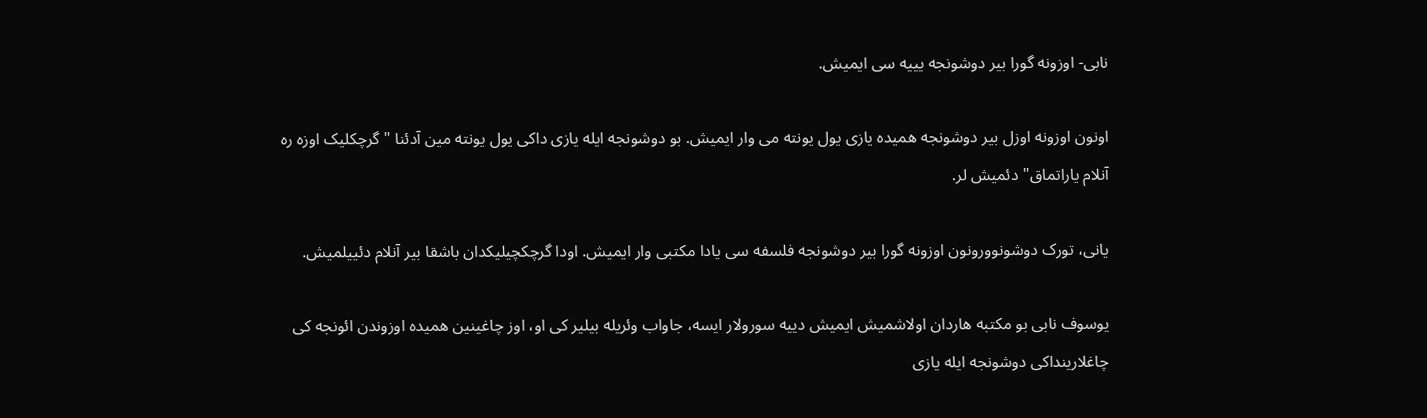نابی- اوزونه گورا بیر دوشونجه یییه سی ایمیش.

اونون اوزونه اوزل بیر دوشونجه همیده یازی یول یونته می وار ایمیش. بو دوشونجه ایله یازی داکی یول یونته مین آدئنا "گرچکلیک اوزه ره آنلام یاراتماق" دئمیش لر.

یانی، تورک دوشونوورونون اوزونه گورا بیر دوشونجه فلسفه سی یادا مکتبی وار ایمیش. اودا گرچکچیلیکدان باشقا بیر آنلام دئییلمیش.

یوسوف نابی بو مکتبه هاردان اولاشمیش ایمیش دییه سورولار ایسه، جاواب وئریله بیلیر کی او، اوز چاغینین همیده اوزوندن ائونجه کی چاغلارینداکی دوشونجه ایله یازی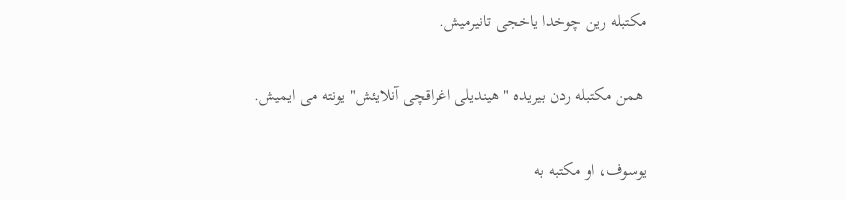مکتبله رین چوخدا یاخجی تانیرمیش.

 همن مکتبله ردن بیریده "هیندیلی اغراقچی آنلایئش" یونته می ایمیش.

یوسوف، او مکتبه به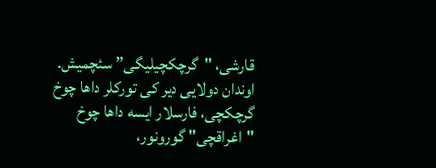قارشی، "گرچکچیلیگی” سئچمیش. اوندان دولایی دیر کی تورکلر داها چوخ گرچکچی، فارسلار ایسه داها چوخ "اغراقچی" گورونور،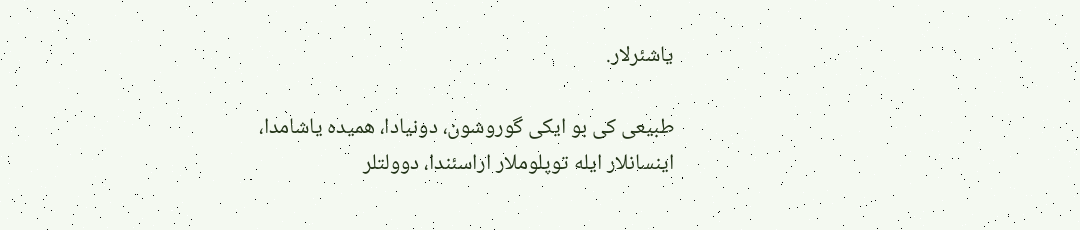یاشئرلار.

طبیعی کی بو ایکی گوروشون، دونیادا، همیده یاشامدا، اینسانلار ایله توپلوملار اراسئندا، دوولتلر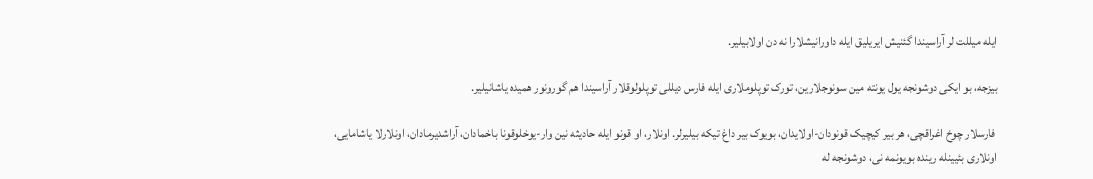ایله میللت لر آراسیندا گئنیش ایریلیق ایله داورانیشلارا نه دن اولابیلیر.

بیزجه، بو ایکی دوشونجه یول یونته مین سونوجلارین، تورک توپلوملاری ایله فارس دیللی توپلولوقلار آراسیندا هم گورونور همیده یاشانیلیر.

 فارسلار چوخ اغراقچی، هر بیر کیچیک قونودان-اولایدان، بویوک بیر داغ تیکه بیلیرلر. اونلار، او قونو ایله حادیثه نین وار-یوخلوقونا باخمادان، آراشدیرمادان، اونلارلا یاشامایی، اونلاری بئیینله رینده بویونمه نی، دوشونجه له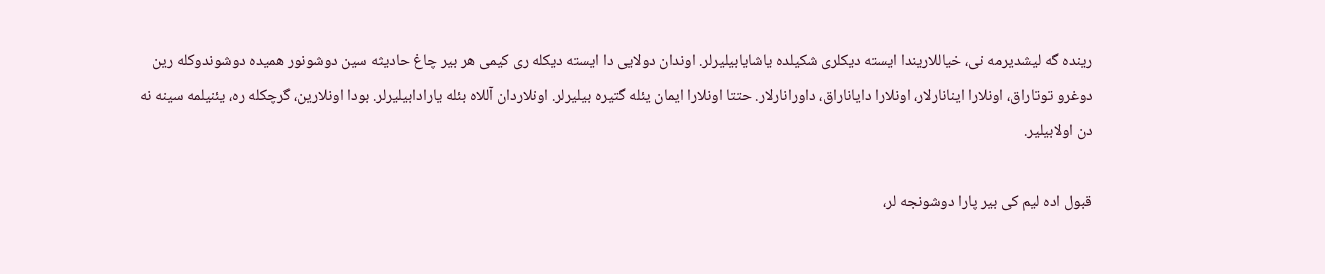رینده گه لیشدیرمه نی، خیاللاریندا ایسته دیکلری شکیلده یاشایابیلیرلر. اوندان دولایی دا ایسته دیکله ری کیمی هر بیر چاغ حادیثه سین دوشونور همیده دوشوندوکله رین دوغرو توتاراق، اونلارا اینانارلار، اونلارا دایاناراق، داورانارلار. حتتا اونلارا ایمان یئله گتیره بیلیرلر. اونلاردان آللاه بئله یارادابیلیرلر. بودا اونلارین، گرچکله ره، یئنیلمه سینه نه دن اولابیلیر.

قبول اده لیم کی بیر پارا دوشونجه لر،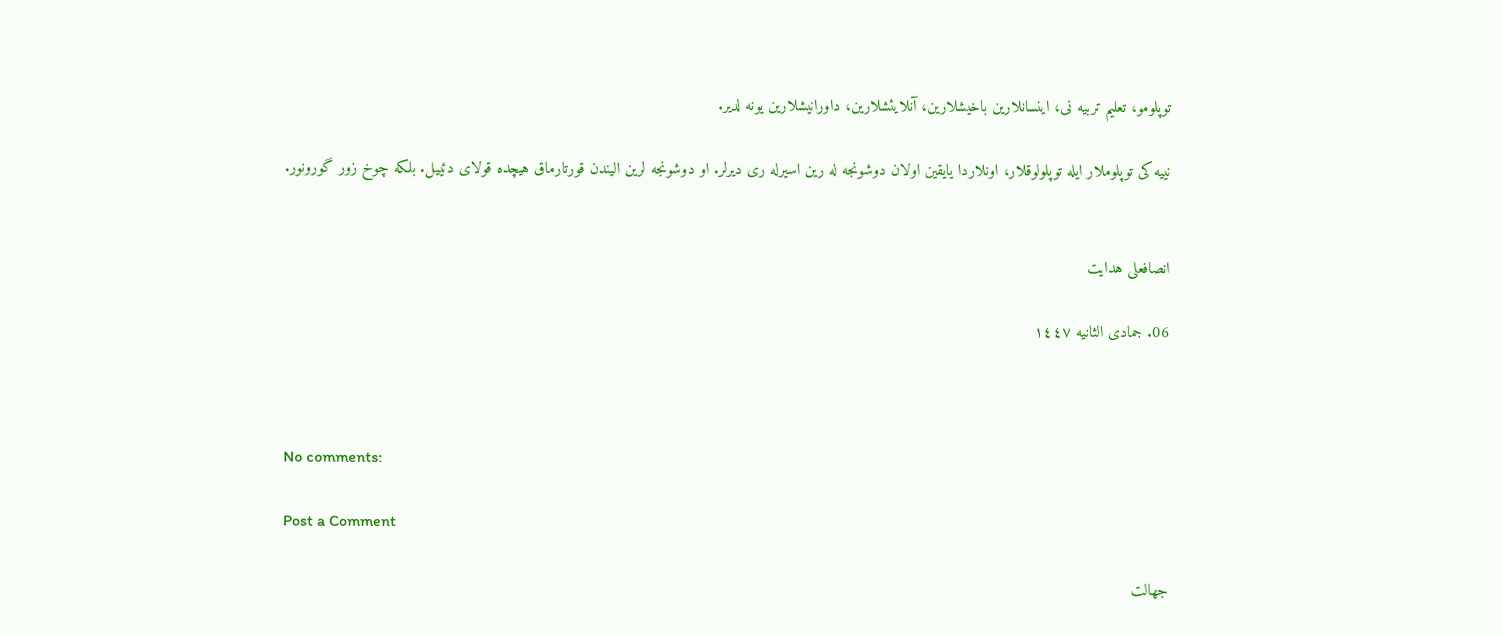توپلومو، تعلیم تربیه نی، اینسانلارین باخیشلارین، آنلایئشلارین، داورانیشلارین یونه لدیر.

نییه کی توپلوملار ایله توپلولوقلار، اونلاردا یایقین اولان دوشونجه له رین اسیرله ری دیرلر. او دوشونجه لرین الیندن قورتارماق هیچده قولای دئییل. بلکه چوخ زور گورونور.


انصافعلی هدایت

06. جمادی الثانیه ١٤٤٧



No comments:

Post a Comment

جهالت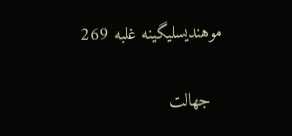موهندیسلیگینه غلبه 269

  جهالت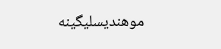موهندیسلیگینه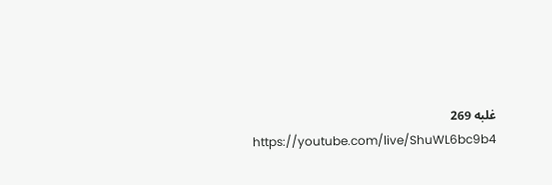غلبه 269 https://youtube.com/live/ShuWL6bc9b4